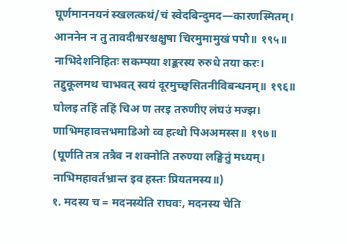घूर्णमाननयनं स्खलत्कथं/चं स्वेदबिन्दुमद—कारणस्मितम्।
आननेन न तु तावदीश्वरश्चक्षुषा चिरमुमामुखं पपौ॥ १९५॥
नाभिदेशनिहितः सकम्पया शङ्करस्य रुरुधे तया करः।
तद्दुकूलमथ चाभवत् स्वयं दूरमुच्छ्वसितनीविबन्धनम्॥ १९६॥
घोलइ तहिं तहिं चिअ ण तरइ तरुणीए लंघउं मज्झ।
णाभिमहावत्तभमाडिओ व्व हत्थो पिअअमस्स॥ १९७॥
(घूर्णति तत्र तत्रैव न शक्नोति तरुण्या लङ्घितुं मध्यम्।
नाभिमहावर्तभ्रान्त इव हस्तः प्रियतमस्य॥)
१. मदस्य च = मदनस्येति राघवः, मदनस्य चेति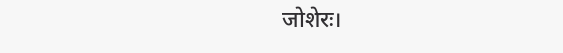जोशेरः।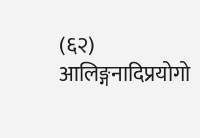(६२) आलिङ्गनादिप्रयोगो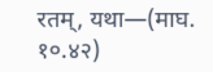रतम्, यथा—(माघ. १०.४२)